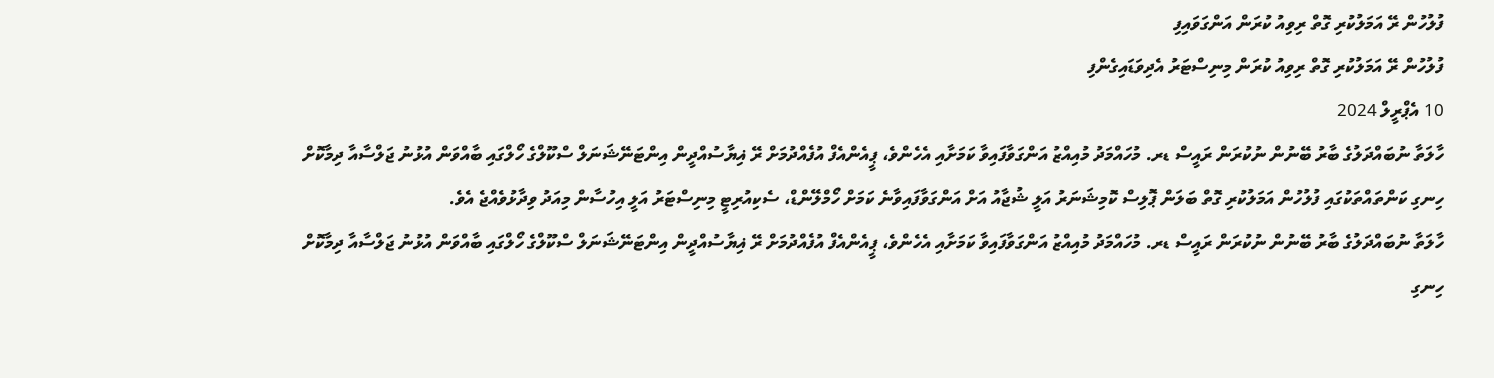ފުލުހުން ރޭ އަމަލުކުރި ގޮތް ރިވިއު ކުރަން އަންގަވައިފި
ފުލުހުން ރޭ އަމަލުކުރި ގޮތް ރިވިއު ކުރަން މިނިސްޓަރު އެދިވަޑައިގެންފި
10 އެޕްރީލް 2024
ހާލަތާ ނުބައްދަލުގެ ބާރު ބޭނުން ނުކުރަން ރައީސް ޑރ. މުހައްމަދު މުއިއްޒު އަންގަވާފައިވާ ކަމަށާއި އެހެންވެ، ޕީއެންއެފް އުފެއްދުމަށް ރޭ ޣިޔާސުއްދީން އިންޓަނޭޝަނަލް ސްކޫލްގެ ހޯލްގައި ބާއްވަން އުޅުނު ޖަލްސާއާ ދިމާކޮށް ހިނގި ކަންތައްތަކުގައި ފުލުހުން އަމަލުކުރި ގޮތް ބަލަން ޕޮލިސް ކޮމިޝަނަރު އަލީ ޝުޖާއު އަށް އަންގަވާފައިވާނެ ކަމަށް ހޯމްލޭންޑް، ސެކިއުރިޓީ މިނިސްޓަރު އަލީ އިހުސާން މިއަދު ވިދާޅުވެއްޖެ އެވެ.
ހާލަތާ ނުބައްދަލުގެ ބާރު ބޭނުން ނުކުރަން ރައީސް ޑރ. މުހައްމަދު މުއިއްޒު އަންގަވާފައިވާ ކަމަށާއި އެހެންވެ، ޕީއެންއެފް އުފެއްދުމަށް ރޭ ޣިޔާސުއްދީން އިންޓަނޭޝަނަލް ސްކޫލްގެ ހޯލްގައި ބާއްވަން އުޅުނު ޖަލްސާއާ ދިމާކޮށް ހިނގި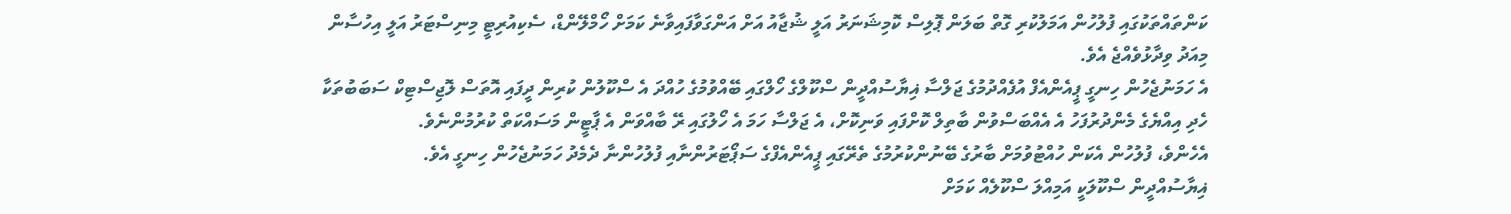ކަންތައްތަކުގައި ފުލުހުން އަމަލުކުރި ގޮތް ބަލަން ޕޮލިސް ކޮމިޝަނަރު އަލީ ޝުޖާއު އަށް އަންގަވާފައިވާނެ ކަމަށް ހޯމްލޭންޑް، ސެކިއުރިޓީ މިނިސްޓަރު އަލީ އިހުސާން މިއަދު ވިދާޅުވެއްޖެ އެވެ.
އެ ހަމަނުޖެހުން ހިނގީ ޕީއެންއެފް އުފެއްދުމުގެ ޖަލްސާ ޣިޔާސުއްދީން ސްކޫލްގެ ހޯލްގައި ބޭއްވުމުގެ ހުއްދަ އެ ސްކޫލުން ކުރިން ދީފައި އޮތަސް ލޮޖިސްޓިކް ސަބަބުތަކާ ހެދި އިއްޔެގެ މެންދުރުފަހު އެ އެއްބަސްވުން ބާތިލް ކޮށްފައި ވަނިކޮށް، އެ ޖަލްސާ ހަމަ އެ ހޯލުގައި ރޭ ބާއްވަން އެ ޕާޓީން މަސައްކަތް ކުރުމުންނެވެ.
އެހެންވެ، ފުލުހުން އެކަން ހުއްޓުވުމަށް ބާރުގެ ބޭނުންކުރުމުގެ ތެރޭގައި ޕީއެންއެފްގެ ސަޕޯޓަރުންނާއި ފުލުހުންނާ ދެމެދު ހަމަނުޖެހުން ހިނގީ އެވެ.
ޣިޔާސުއްދީން ސްކޫލަކީ އަމިއްލަ ސްކޫލެއް ކަމަށް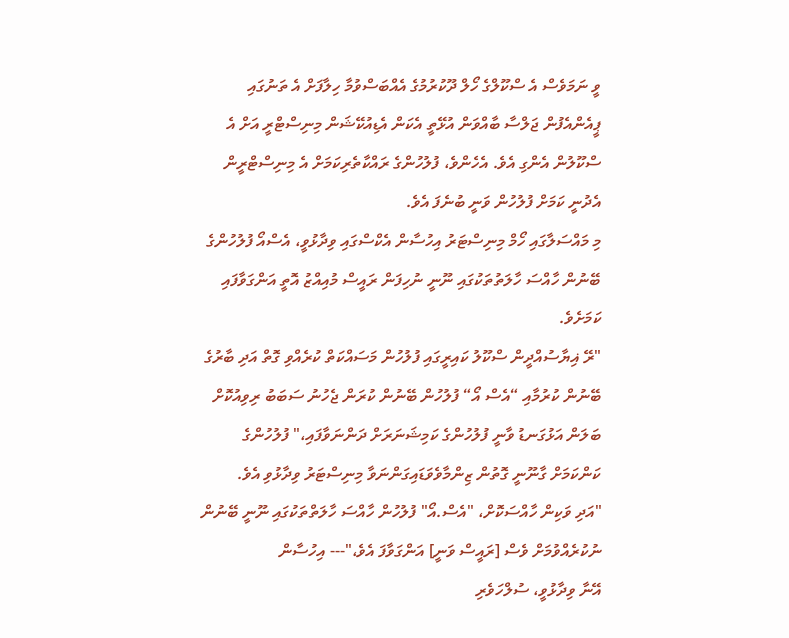ވީ ނަމަވެސް އެ ސްކޫލްގެ ހޯލް ދޫކުރުމުގެ އެއްބަސްވުމާ ހިލާފަށް އެ ތަނުގައި ޕީއެންއެފުން ޖަލްސާ ބާއްވަން އުޅޭތީ އެކަން އެޑިއުކޭޝަން މިނިސްޓްރީ އަށް އެ ސްކޫލުން އެންގި އެވެ. އެހެންވެ، ފުލުހުންގެ ރައްކާތެރިކަމަށް އެ މިނިސްޓްރީން އެދުނީ ކަމަށް ފުލުހުން ވަނީ ބުނެފަ އެވެ.
މި މައްސަލާގައި ހޯމް މިނިސްޓަރު އިހުސާން އެކްސްގައި ވިދާޅުވީ، އެސްއޯ ފުލުހުންގެ ބޭނުން ހާއްސަ ހާލަތުތަކުގައި ނޫނީ ނުހިފަން ރައީސް މުއިއްޒު އޮތީ އަންގަވާފައި ކަމަށެވެ.
"ރޭ ޣިޔާސުއްދީން ސްކޫލު ކައިރީގައި ފުލުހުން މަސައްކަތް ކުރެއްވި ގޮތް އަދި ބާރުގެ ބޭނުން ކުރުމާއި “އެސް އޯ“ ފުލުހުން ބޭނުން ކުރަން ޖެހުނު ސަބަބު ރިވިއުކޮށް ބަލަން އަޅުގަނޑު ވާނީ ފުލުހުންގެ ކަމިޝަނަރަށް ދަންނަވާފައި،" ފުލުހުންގެ ކަންކަމަށް ގާނޫނީ ގޮތުން ޒިންމާވެވަޑައިގަންނަވާ މިނިސްޓަރު ވިދާޅުވި އެވެ.
"އަދި ވަކިން ހާއްސަކޮށް، "އެސް.އޯ" ފުލުހުން ހާއްސަ ހާލަތްތަކުގައި ނޫނީ ބޭނުން ނުކުރެއްވުމަށް ވެސް [ރައީސް ވަނީ] އަންގަވާފަ އެވެ،"--- އިހުސާން
އޭނާ ވިދާޅުވީ، ސުލްހަވެރި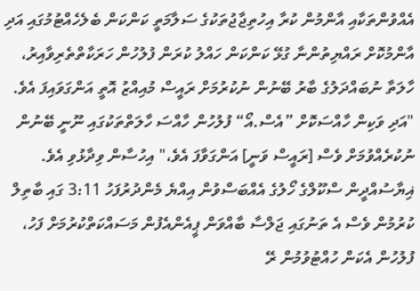އެއްވުންތަކާއި އާންމުން ކުރާ އިހުތިޖާޖުތަކުގެ ސަލާމަތީ ކަންކަން ބެލެހެއްޓުމުގައި އަދި އާންމުކޮށް ރައްޔިތުންނާ ގުޅޭ ކަންކަން ހައްލު ކުރަން ފުލުހުން ހަރަކާތްތެރިވާއިރު، ހާލަތާ ނުބައްދަލުގެ ބާރު ބޭނުން ނުކުރުމަށް ރައީސް މުއިއްޒު އޮތީ އަންގަވައިފަ އެވެ.
"އަދި ވަކިން ހާއްސަކޮށް ”އެސް.އޯ“ ފުލުހުން ހާއްސަ ހާލަތްތަކުގައި ނޫނީ ބޭނުން ނުކުރެއްވުމަށް ވެސް [ރައީސް ވަނީ] އަންގަވާފަ އެވެ،" އިހުސާން ވިދާޅުވި އެވެ.
ޣިޔާސުއްދީން ސްކޫލްގެ ހޯލުގެ އެއްބަސްވުން އިއްޔެ މެންދުރުފަހު 3:11 ގައި ބާތިލް ކުރުމުން ވެސް އެ ތަނުގައި ޖަލްސާ ބާއްވަން ޕީއެންއެފުން މަސައްކަތްކުރުމަށް ފަހު، ފުލުހުން އެކަން ހުއްޓުވުމުން ރޭ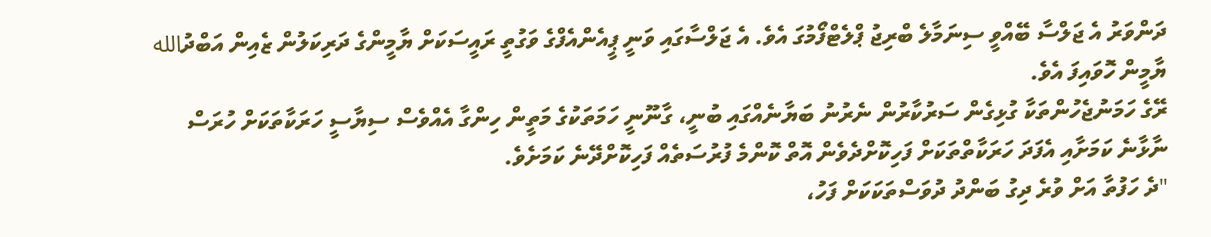ދަންވަރު އެ ޖަލްސާ ބޭއްވީ ސިނަމާލެ ބްރިޖު ޕްލެޓްފޯމުގަ އެވެ. އެ ޖަލްސާގައި ވަނީ ޕީއެންއެފްގެ ވަގުތީ ރައީސަކަށް ޔާމީންގެ ދަރިކަލުން ޒެއިން އަބްދުالله ޔާމީން ހޮވައިފަ އެވެ.
ރޭގެ ހަމަނުޖެހުންތަކާ ގުޅިގެން ސަރުކާރުން ނެރުނު ބަޔާނެއްގައި ބުނީ، ގާނޫނީ ހަމަތަކުގެ މަތީން ހިންގާ އެއްވެސް ސިޔާސީ ހަރަކާތަކަށް ހުރަސް ނާޅާނެ ކަމަށާއި އެފަދަ ހަރަކާތްތަކަށް ފަހިކޮށްދެވެން އޮތް ކޮންމެ ފުރުސަތެއް ފަހިކޮށްދޭނެ ކަމަށެވެ.
"ދެ ހަފުތާ އަށް ވުރެ ދިގު ބަންދު ދުވަސްތަކަކަށް ފަހު،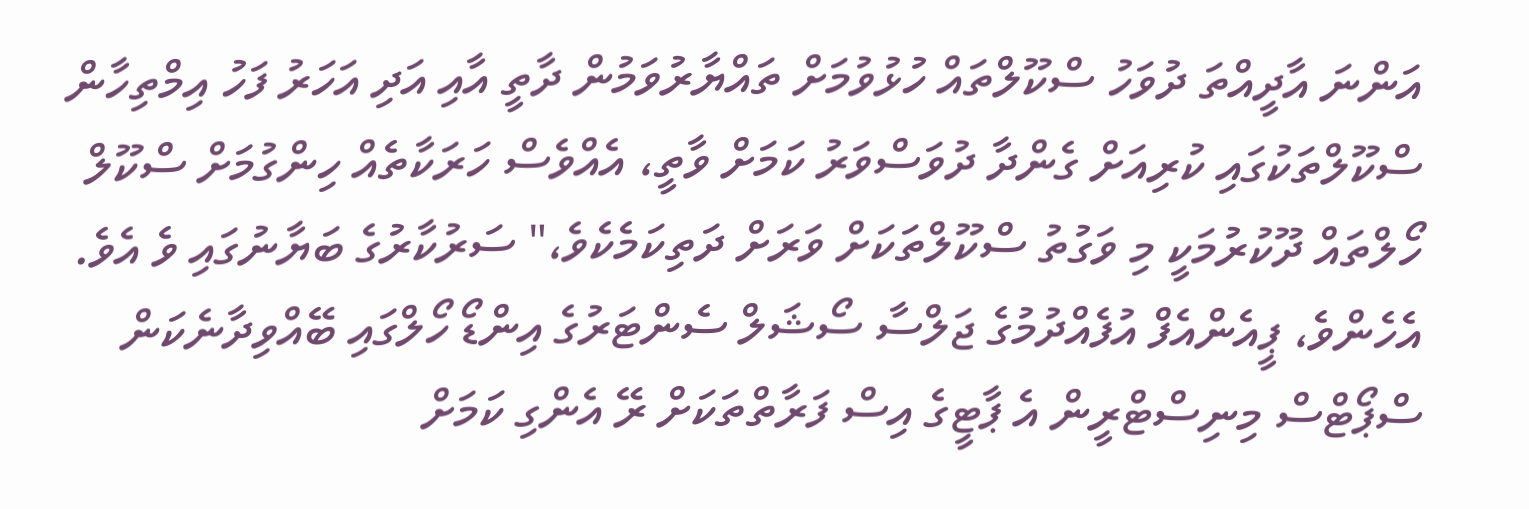އަންނަ އާދީއްތަ ދުވަހު ސްކޫލްތައް ހުޅުވުމަށް ތައްޔާރުވަމުން ދާތީ އާއި އަދި އަހަރު ފަހު އިމްތިހާން ސްކޫލްތަކުގައި ކުރިއަށް ގެންދާ ދުވަސްވަރު ކަމަށް ވާތީ، އެއްވެސް ހަރަކާތެއް ހިންގުމަށް ސްކޫލް ހޯލްތައް ދޫކުރުމަކީ މި ވަގުތު ސްކޫލްތަކަށް ވަރަށް ދަތިކަމެކެވެ،" ސަރުކާރުގެ ބަޔާނުގައި ވެ އެވެ.
އެހެންވެ، ޕީއެންއެފް އުފެއްދުމުގެ ޖަލްސާ ސޯޝަލް ސެންޓަރުގެ އިންޑޯ ހޯލްގައި ބޭއްވިދާނެކަން ސްޕޯޓްސް މިނިސްޓްރީން އެ ޕާޓީގެ އިސް ފަރާތްތަކަށް ރޭ އެންގި ކަމަށް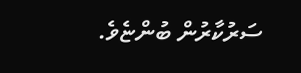ސަރުކާރުން ބުންޏެވެ.